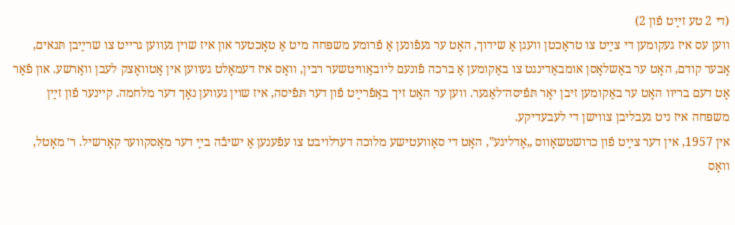(די 2 טע זײַט פֿון 2)
װען עס איז געקומען די צײַט צו טראַכטן װעגן אַ שידוך, האָט ער געפֿונען אַ פֿרומע משפּחה מיט אַ טאָכטער און איז שױן געװען גרײט צו שרײַבן תּנאים, אָבער קודם, האָט ער באַשלאָסן אומבאַדינגט צו באַקומען אַ ברכה פֿונעם ליובאַװיטשער רבין, װאָס איז דעמאָלט געװען אין אָטװאָצק לעבן װאַרשע. און פֿאַר אָט דעם בריװ האָט ער באַקומען זיבן יאָר תּפֿיסה־לאַגער. װען ער האָט זיך באַפֿרײַט פֿון דער תּפֿיסה, איז שױן געװען נאָך דער מלחמה. קײנער פֿון זײַן משפּחה איז ניט געבליבן צװישן די לעבעדיקע.
אין 1957, אין דער צײַט פֿון כרושטשאָװס „אָדליגע‟, האָט די סאָװעטישע מלוכה דערלױבט צו עפֿענען אַ ישיבֿה בײַ דער מאָסקװער קאָרשיל. ר׳ מאָטל, װאָס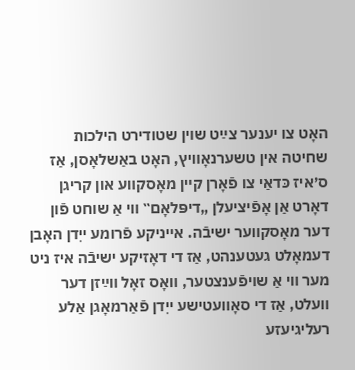האָט צו יענער צײַט שױן שטודירט הילכות שחיטה אין טשערנאָװיץ, האָט באַשלאָסן, אַז ס׳איז כּדאַי צו פֿאָרן קײן מאָסקװע און קריגן דאָרט אַן אָפֿיציעלן „דיפּלאָם‟ װי אַ שוחט פֿון דער מאָסקװער ישיבֿה. אײניקע פֿרומע ייִדן האָבן דעמאָלט געטענהט, אַז די דאָזיקע ישיבֿה איז ניט מער װי אַ שױפֿענצטער, װאָס זאָל װײַזן דער װעלט, אַז די סאָװעטישע ייִדן פֿאַרמאָגן אַלע רעליגיעזע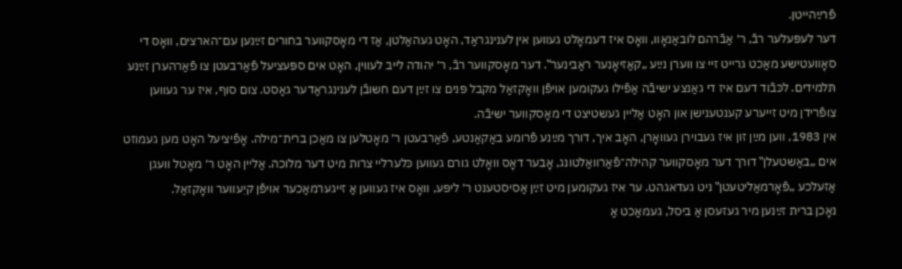פֿרײַהײטן.
דער לעפּעלער רבֿ, ר׳ אַבֿרהם לובאַנאָװ, װאָס איז דעמאָלט געװען אין לענינגראַד, האָט געהאַלטן, אַז די מאָסקװער בחורים זײַנען עם־הארצים, װאָס די סאָװעטישע מאַכט גרײט זיי צו ווערן נײַע „קאַזיאָנער ראַבינער‟. דער מאָסקװער רבֿ, ר׳ יהודה לײב לעװין, האָט אים ספּעציעל פֿאַרבעטן צו פֿאַרהערן זײַנע תּלמידים. לכּבֿוד דעם איז די גאַנצע ישיבֿה אַפֿילו געקומען אױפֿן װאָקזאַל מקבל פּנים צו זײַן דעם חשובֿן לענינגראַדער גאַסט. צום סוף, איז ער געווען צופֿרידן מיט זײערע קענטענישן און האָט אַלײן געשטיצט די מאָסקװער ישיבֿה.
אין 1983, װען מײַן זון איז געבױרן געװאָרן, האָב איך, דורך מײַנע פֿרומע באַקאַנטע, פֿאַרבעטן ר׳ מאָטלען צו מאַכן ברית־מילה. אָפֿיציעל האָט מען געמוזט אים „באַשטעלן‟ דורך דער מאָסקװער קהילה־פֿאַרװאַלטונג, אָבער דאָס װאָלט גורם געװען כּלערלײ צרות מיט דער מלוכה. אַלײן האָט ר׳ מאָטל װעגן אַזעלכע „פֿאָרמאַליטעטן‟ ניט געדאגהט. ער איז געקומען מיט זײַן אַסיסטענט ר׳ ליפּע, װאָס איז געװען אַ זײגערמאַכער אױפֿן קיִעװער װאָקזאַל.
נאָכן ברית זײַנען מיר געזעסן אַ ביסל, געמאַכט אַ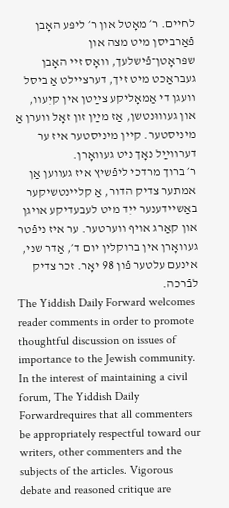לחיים. ר׳ מאָטל און ר׳ ליפּע האָבן פֿאַרביסן מיט מצה און שפּראָטן־פֿישלעך, װאָס זײ האָבן געבראַכט מיט זיך, דערצײלט אַ ביסל װעגן די אַמאָליקע צײַטן אין קיִעװ, און געװוּנטשן, אַז מײַן זון זאָל װערן אַ מיניסטער. קײן מיניסטער איז ער דערװײַל נאָך ניט געװאָרן.
ר׳ ברוך מרדכי ליפֿשיץ איז געװען אַן אמתער צדיק הדור, אַ קלײנטשיקער באַשײדענער ייִד מיט לעבעדיקע אױגן און קאַרג אויף װערטער. ער איז ניפֿטר געװאָרן אין ברוקלין יום ד׳, אַדר שני, אינעם עלטער פֿון 98 יאָר. זכר צדיק לבֿרכה.
The Yiddish Daily Forward welcomes reader comments in order to promote thoughtful discussion on issues of importance to the Jewish community. In the interest of maintaining a civil forum, The Yiddish Daily Forwardrequires that all commenters be appropriately respectful toward our writers, other commenters and the subjects of the articles. Vigorous debate and reasoned critique are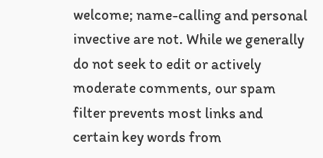welcome; name-calling and personal invective are not. While we generally do not seek to edit or actively moderate comments, our spam filter prevents most links and certain key words from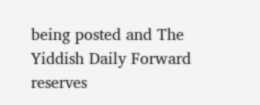being posted and The Yiddish Daily Forward reserves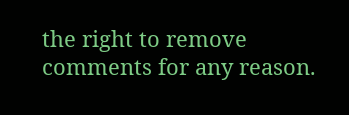the right to remove comments for any reason.